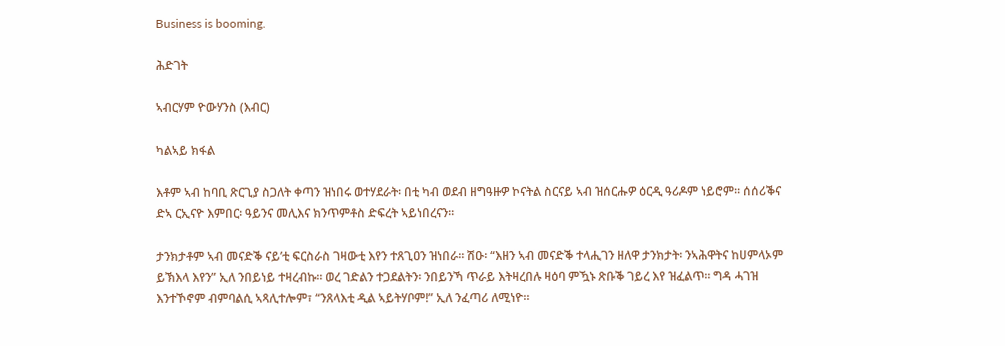Business is booming.

ሕድገት

ኣብርሃም ዮውሃንስ (እብር)

ካልኣይ ክፋል

እቶም ኣብ ከባቢ ጽርጊያ ስጋለት ቀጣን ዝነበሩ ወተሃደራት፡ በቲ ካብ ወደብ ዘግዓዙዎ ኮናትል ስርናይ ኣብ ዝሰርሑዎ ዕርዲ ዓሪዶም ነይሮም። ሰሰሪቕና ድኣ ርኢናዮ እምበር፡ ዓይንና መሊእና ክንጥምቶስ ድፍረት ኣይነበረናን።

ታንክታቶም ኣብ መናድቕ ናይ’ቲ ፍርስራስ ገዛውቲ እየን ተጸጊዐን ዝነበራ። ሽዑ፡ “እዘን ኣብ መናድቕ ተላሒገን ዘለዋ ታንክታት፡ ንኣሕዋትና ከሀምላኦም ይኽእላ እየን” ኢለ ንበይነይ ተዛረብኩ። ወረ ገድልን ተጋደልትን፡ ንበይንኻ ጥራይ እትዛረበሉ ዛዕባ ምዃኑ ጽቡቕ ገይረ እየ ዝፈልጥ። ግዳ ሓገዝ እንተኾኖም ብምባልሲ ኣጻሊተሎም፣ “ንጸላእቲ ዲል ኣይትሃቦም!” ኢለ ንፈጣሪ ለሚነዮ።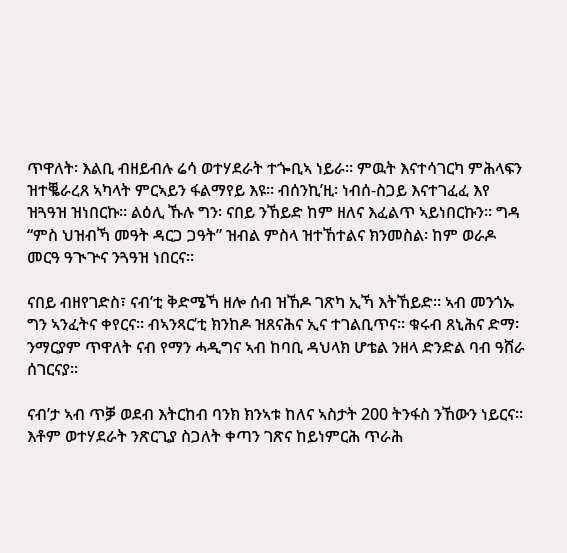ጥዋለት፡ እልቢ ብዘይብሉ ሬሳ ወተሃደራት ተጐቢኣ ነይራ። ምዉት እናተሳገርካ ምሕላፍን ዝተቘራረጸ ኣካላት ምርኣይን ፋልማየይ እዩ። ብሰንኪ’ዚ፡ ነብሰ-ስጋይ እናተገፈፈ እየ ዝጓዓዝ ዝነበርኩ። ልዕሊ ኹሉ ግን፡ ናበይ ንኸይድ ከም ዘለና እፈልጥ ኣይነበርኩን። ግዳ “ምስ ህዝብኻ መዓት ዳርጋ ጋዓት” ዝብል ምስላ ዝተኸተልና ክንመስል፡ ከም ወራዶ መርዓ ዓጒጕና ንጓዓዝ ነበርና።

ናበይ ብዘየገድስ፣ ናብ’ቲ ቅድሜኻ ዘሎ ሰብ ዝኸዶ ገጽካ ኢኻ እትኸይድ። ኣብ መንጎኡ ግን ኣንፈትና ቀየርና። ብኣንጻር’ቲ ክንከዶ ዝጸናሕና ኢና ተገልቢጥና። ቁሩብ ጸኒሕና ድማ፡ ንማርያም ጥዋለት ናብ የማን ሓዲግና ኣብ ከባቢ ዳህላክ ሆቴል ንዘላ ድንድል ባብ ዓሸራ ሰገርናያ።

ናብ’ታ ኣብ ጥቓ ወደብ እትርከብ ባንክ ክንኣቱ ከለና ኣስታት 200 ትንፋስ ንኸውን ነይርና። እቶም ወተሃደራት ንጽርጊያ ስጋለት ቀጣን ገጽና ከይነምርሕ ጥራሕ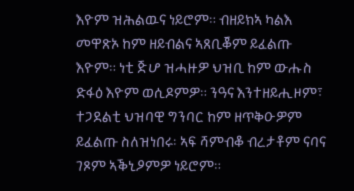እዮም ዝሕልዉና ነይሮም። ብዘይክኣ ካልእ መዋጽኦ ከም ዘይብልና ኣጸቢቖም ይፈልጡ እዮም። ነቲ ጅሆ ዝሓዙዎ ህዝቢ ከም ውሑስ ድፋዕ እዮም ወሲዶምዎ። ንዓና እንተዘይሒዞም፣ ተጋደልቲ ህዝባዊ ግንባር ከም ዘጥቅዑዎም ይፈልጡ ስለዝነበሩ፡ ኣፍ ሻምብቆ ብረታቶም ናባና ገጾም ኣቕኒዖምዎ ነይሮም።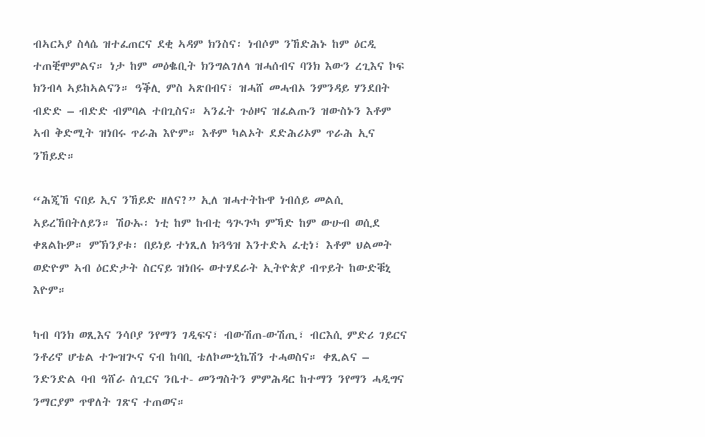ብኣርኣያ ስላሴ ዝተፈጠርና ደቂ ኣዳም ክንስና፡ ነብሶም ንኸድሕኑ ከም ዕርዲ ተጠቒሞምልና። ነታ ከም መዕቈቢት ክንግልገለላ ዝሓሰብና ባንክ እውን ረጊእና ኮፍ ክንብላ ኣይከኣልናን። ዓቕሊ ምስ ኣጽበብና፣ ዝሓሸ መሓብኦ ንምንዳይ ሃንደበት ብድድ – ብድድ ብምባል ተበጊስና። ኣንፈት ጉዕዞና ዝፈልጡን ዝውስኑን እቶም ኣብ ቅድሚት ዝነበሩ ጥራሕ እዮም። እቶም ካልኦት ደድሕሪኦም ጥራሕ ኢና ንኸይድ።

“ሕጂኸ ናበይ ኢና ንኸይድ ዘለና?” ኢለ ዝሓተትኩዋ ነብሰይ መልሲ ኣይረኸበትለይን። ሽዑኡ፡ ነቲ ከም ከብቲ ዓጒጕካ ምኻድ ከም ውሁብ ወሲደ ቀጸልኩዎ። ምኽንያቱ፡ በይነይ ተነጺለ ክጓዓዝ እንተድኣ ፈቲነ፣ እቶም ህልመት ወድዮም ኣብ ዕርድታት ስርናይ ዝነበሩ ወተሃደራት ኢትዮጵያ ብጥይት ከውድቑኒ እዮም።

ካብ ባንክ ወጺእና ንሳቦያ ንየማን ገዲፍና፣ ብውሽጠ-ውሽጢ፣ ብርእሲ ምድሪ ገይርና ንቶሪኖ ሆቴል ተጐዝጒና ናብ ከባቢ ቴለኮሙኒኬሽን ተሓወስና። ቀጺልና – ንድንድል ባብ ዓሸራ ሰጊርና ንቤተ- መንግስትን ምምሕዳር ከተማን ንየማን ሓዲግና ንማርያም ጥዋለት ገጽና ተጠወና።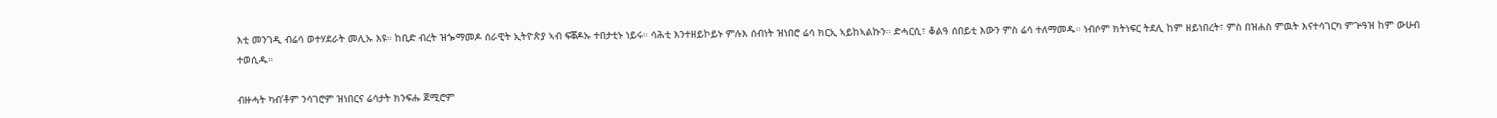እቲ መንገዲ ብሬሳ ወተሃደራት መሊኡ እዩ። ከቢድ ብረት ዝጐማመዶ ሰራዊት ኢትዮጵያ ኣብ ፍቖዶኡ ተበታቲኑ ነይሩ። ሳሕቲ እንተዘይኮይኑ ምሉእ ሰብነት ዝነበሮ ሬሳ ክርኢ ኣይከኣልኩን። ድሓርሲ፣ ቆልዓ ሰበይቲ እውን ምስ ሬሳ ተለማመዱ። ነብሶም ክትነፍር ትደሊ ከም ዘይነበረት፣ ምስ በዝሐስ ምዉት እናተሳገርካ ምጕዓዝ ከም ውሁብ ተወሲዱ።

ብዙሓት ካብ’ቶም ንሳገሮም ዝነበርና ሬሳታት ክንፍሑ ጀሚሮም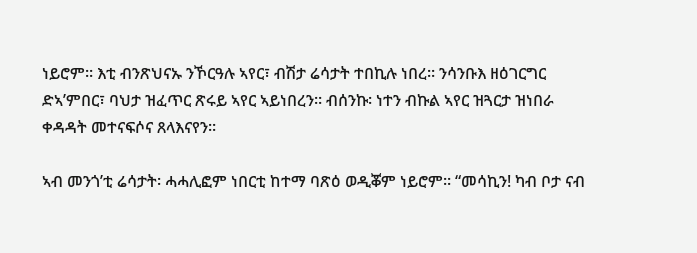ነይሮም። እቲ ብንጽህናኡ ንኾርዓሉ ኣየር፣ ብሽታ ሬሳታት ተበኪሉ ነበረ። ንሳንቡእ ዘዕገርግር ድኣ’ምበር፣ ባህታ ዝፈጥር ጽሩይ ኣየር ኣይነበረን። ብሰንኩ፡ ነተን ብኩል ኣየር ዝጓርታ ዝነበራ ቀዳዳት መተናፍሶና ጸላእናየን።

ኣብ መንጎ’ቲ ሬሳታት፡ ሓሓሊፎም ነበርቲ ከተማ ባጽዕ ወዲቖም ነይሮም። “መሳኪን! ካብ ቦታ ናብ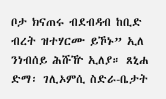ቦታ ክናጠሩ ብደብዳብ ከቢድ ብረት ዝተሃርሙ ይኾኑ” ኢለ ንነብሰይ ሕሹዅ ኢለያ። ጸኒሐ ድማ፡ ገሊኦምሲ ስድራ-ቤታት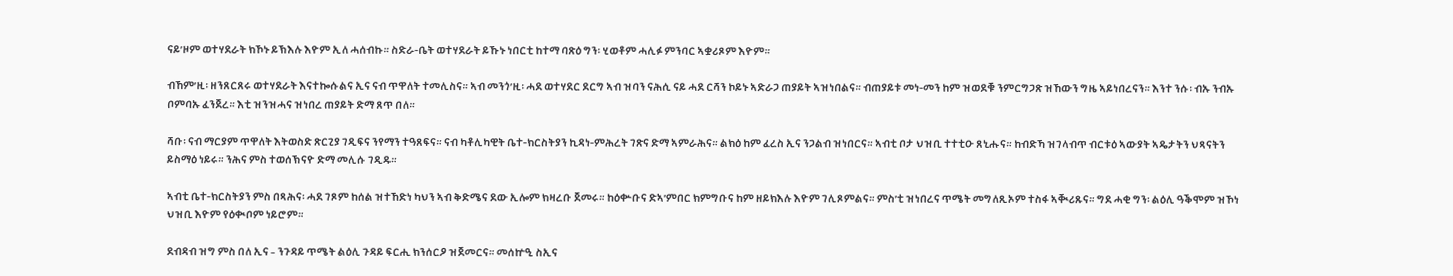ናይ’ዞም ወተሃደራት ክኾኑ ይኽእሉ እዮም ኢለ ሓሰብኩ። ስድራ-ቤት ወተሃደራት ይኹኑ ነበርቲ ከተማ ባጽዕ ግን፡ ሂወቶም ሓሊፉ ምንባር ኣቋሪጾም እዮም።

ብኸም’ዚ፡ ዘንጸርጸሩ ወተሃደራት እናተኰሱልና ኢና ናብ ጥዋለት ተመሊስና። ኣብ መንጎ’ዚ፡ ሓደ ወተሃደር ደርግ ኣብ ዝባን ናሕሲ ናይ ሓደ ርሻን ኮይኑ ኣድራጋ ጠያይት ኣዝነበልና። ብጠያይቱ መነ-መን ከም ዝወደቑ ንምርግጋጽ ዝኸውን ግዜ ኣይነበረናን። እንተ ንሱ፡ ብኡ ንብኡ ቦምባኡ ፈንጀረ። እቲ ዝንዝሓና ዝነበረ ጠያይት ድማ ጸጥ በለ።

ሻቡ፡ ናብ ማርያም ጥዋለት እትወስድ ጽርጊያ ገዲፍና ንየማን ተዓጸፍና። ናብ ካቶሊካዊት ቤተ-ክርስትያን ኪዳነ-ምሕረት ገጽና ድማ ኣምራሕና። ልክዕ ከም ፈረስ ኢና ንጋልብ ዝነበርና። ኣብቲ ቦታ ህዝቢ ተተቲዑ ጸኒሑና። ከብድኻ ዝገላብጥ ብርቱዕ ኣውያት ኣዴታትን ህጻናትን ይስማዕ ነይሩ። ንሕና ምስ ተወሰኽናዮ ድማ መሊሱ ገዲዱ።

ኣብቲ ቤተ-ክርስትያን ምስ በጻሕና፡ ሓደ ገጾም ከሰል ዝተኸድነ ካህን ኣብ ቅድሜና ደው ኢሎም ክዛረቡ ጀመሩ። ከዕቍቡና ድኣ’ምበር ክምግቡና ከም ዘይክእሉ እዮም ገሊጾምልና። ምስ’ቲ ዝነበረና ጥሜት መግለጺኦም ተስፋ ኣቚሪጹና። ግደ ሓቂ ግን፡ ልዕሊ ዓቕሞም ዝኾነ ህዝቢ እዮም የዕቊቦም ነይሮም።

ደብዳብ ዝግ ምስ በለ ኢና – ንጉዳይ ጥሜት ልዕሊ ጉዳይ ፍርሒ ክንሰርዖ ዝጀመርና። መሰኵዒ ስኢና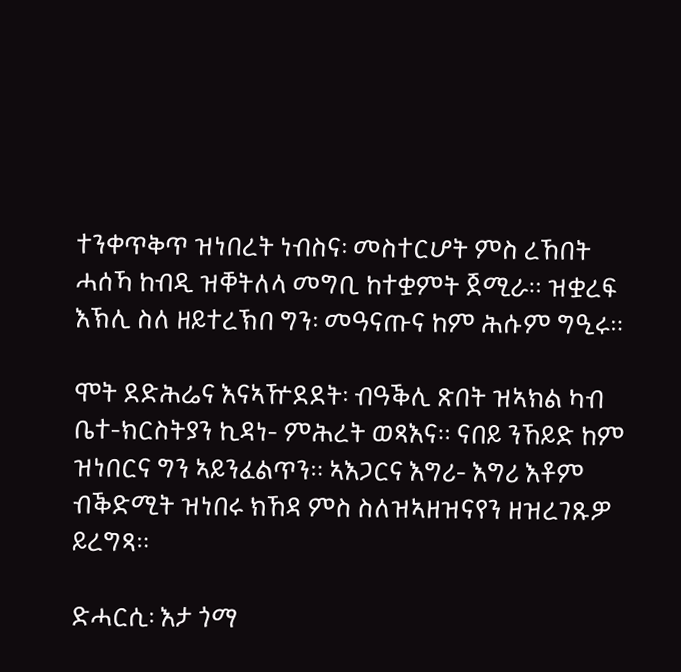ተንቀጥቅጥ ዝነበረት ነብስና፡ መስተርሆት ምስ ረኸበት ሓሰኻ ከብዲ ዝቐትለላ መግቢ ከተቋምት ጀሚራ። ዝቋረፍ እኽሊ ስለ ዘይተረኽበ ግን፡ መዓናጡና ከም ሕሱም ግዒሩ።

ሞት ደድሕሬና እናኣዅደደት፡ ብዓቕሊ ጽበት ዝኣክል ካብ ቤተ-ክርስትያን ኪዳነ- ምሕረት ወጻእና። ናበይ ንኸይድ ከም ዝነበርና ግን ኣይንፈልጥን። ኣእጋርና እግሪ- እግሪ እቶም ብቕድሚት ዝነበሩ ክኸዳ ምስ ስለዝኣዘዝናየን ዘዝረገጹዎ ይረግጻ።

ድሓርሲ፡ እታ ጎማ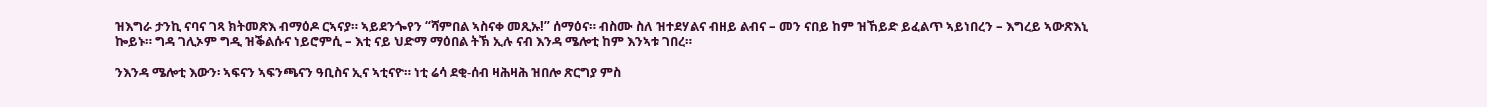ዝእግራ ታንኪ ናባና ገጻ ክትመጽእ ብማዕዶ ርኣናያ። ኣይደንጐየን “ሻምበል ኣስናቀ መጺኡ!” ሰማዕና። ብስሙ ስለ ዝተደሃልና ብዘይ ልብና – መን ናበይ ከም ዝኸይድ ይፈልጥ ኣይነበረን – እግረይ ኣውጽእኒ ኰይኑ። ግዳ ገሊኦም ግዲ ዝቕልሱና ነይሮምሲ – እቲ ናይ ህድማ ማዕበል ትኽ ኢሉ ናብ እንዳ ሜሎቲ ከም እንኣቱ ገበረ።

ንእንዳ ሜሎቲ እውን፡ ኣፍናን ኣፍንጫናን ዓቢስና ኢና ኣቲናዮ። ነቲ ሬሳ ደቂ-ሰብ ዛሕዛሕ ዝበሎ ጽርግያ ምስ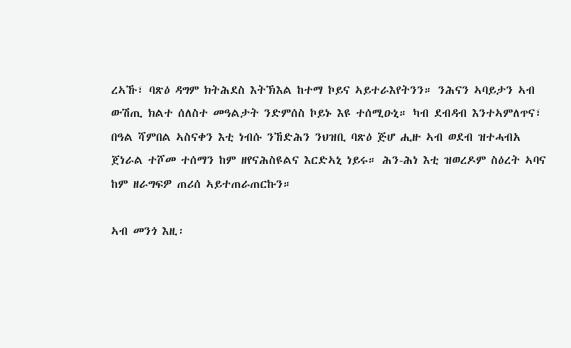ረኣኹ፣ ባጽዕ ዳግም ክትሕደስ እትኽእል ከተማ ኮይና ኣይተራእየትንን። ንሕናን ኣባይታን ኣብ ውሽጢ ክልተ ሰለስተ መዓልታት ንድምሰስ ኮይኑ እዩ ተሰሚዑኒ። ካብ ደብዳብ እንተኣምለጥና፣ በዓል ሻምበል ኣስናቀን እቲ ነብሱ ንኸድሕን ንህዝቢ ባጽዕ ጅሆ ሒዙ ኣብ ወደብ ዝተሓብአ ጀነራል ተሾመ ተሰማን ከም ዘየናሕስዩልና እርድኣኒ ነይሩ። ሕን-ሕነ እቲ ዝወረዶም ስዕረት ኣባና ከም ዘራግፍዎ ጠሪሰ ኣይተጠራጠርኩን።

ኣብ መንጎ እዚ፡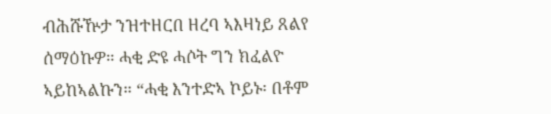ብሕሹዅታ ንዝተዘርበ ዘረባ ኣእዛነይ ጸልየ ሰማዕኩዎ። ሓቂ ድዩ ሓሶት ግን ክፈልዮ ኣይከኣልኩን። “ሓቂ እንተድኣ ኮይኑ፡ በቶም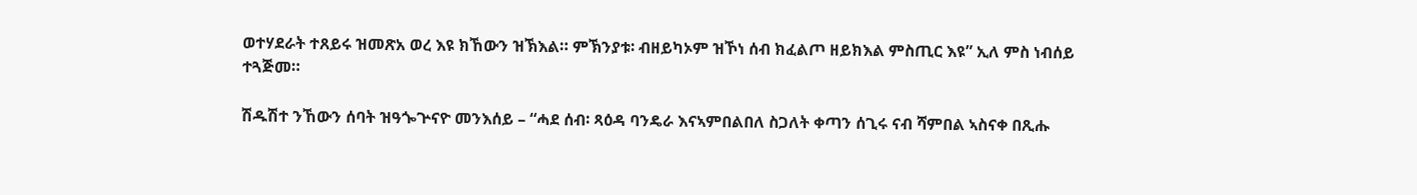ወተሃደራት ተጸይሩ ዝመጽአ ወረ እዩ ክኸውን ዝኽእል። ምኽንያቱ፡ ብዘይካኦም ዝኾነ ሰብ ክፈልጦ ዘይክእል ምስጢር እዩ” ኢለ ምስ ነብሰይ ተጓጅመ።

ሽዱሽተ ንኸውን ሰባት ዝዓጐጕናዮ መንእሰይ – “ሓደ ሰብ፡ ጻዕዳ ባንዴራ እናኣምበልበለ ስጋለት ቀጣን ሰጊሩ ናብ ሻምበል ኣስናቀ በጺሑ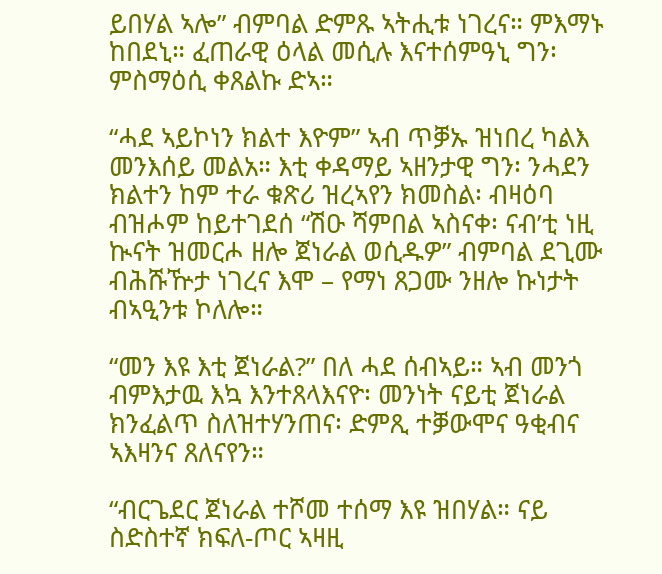ይበሃል ኣሎ” ብምባል ድምጹ ኣትሒቱ ነገረና። ምእማኑ ከበደኒ። ፈጠራዊ ዕላል መሲሉ እናተሰምዓኒ ግን፡ ምስማዕሲ ቀጸልኩ ድኣ።

“ሓደ ኣይኮነን ክልተ እዮም” ኣብ ጥቓኡ ዝነበረ ካልእ መንእሰይ መልአ። እቲ ቀዳማይ ኣዘንታዊ ግን፡ ንሓደን ክልተን ከም ተራ ቁጽሪ ዝረኣየን ክመስል፡ ብዛዕባ ብዝሖም ከይተገደሰ “ሽዑ ሻምበል ኣስናቀ፡ ናብ’ቲ ነዚ ኲናት ዝመርሖ ዘሎ ጀነራል ወሲዱዎ” ብምባል ደጊሙ ብሕሹዅታ ነገረና እሞ – የማነ ጸጋሙ ንዘሎ ኩነታት ብኣዒንቱ ኮለሎ።

“መን እዩ እቲ ጀነራል?” በለ ሓደ ሰብኣይ። ኣብ መንጎ ብምእታዉ እኳ እንተጸላእናዮ፡ መንነት ናይቲ ጀነራል ክንፈልጥ ስለዝተሃንጠና፡ ድምጺ ተቓውሞና ዓቂብና ኣእዛንና ጸለናየን።

“ብርጌደር ጀነራል ተሾመ ተሰማ እዩ ዝበሃል። ናይ ስድስተኛ ክፍለ-ጦር ኣዛዚ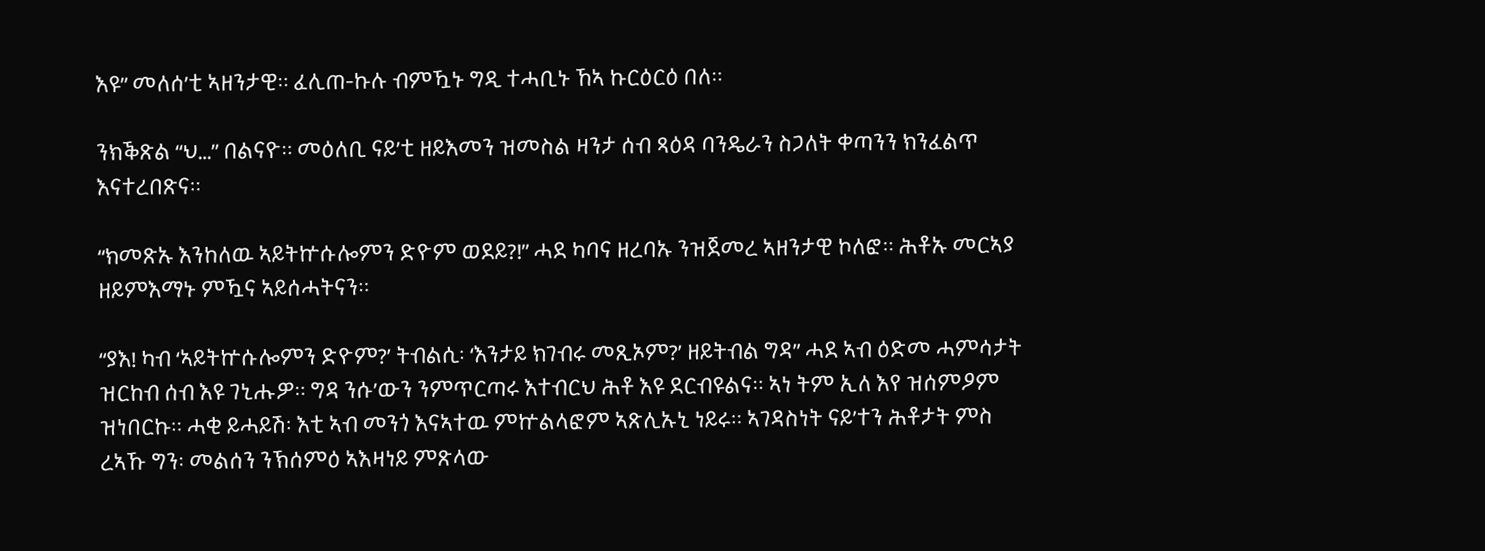እዩ” መለሰ’ቲ ኣዘንታዊ። ፈሊጠ-ኩሉ ብምዃኑ ግዲ ተሓቢኑ ኸኣ ኩርዕርዕ በለ።

ንክቕጽል “ህ…” በልናዮ። መዕለቢ ናይ’ቲ ዘይእመን ዝመስል ዛንታ ሰብ ጻዕዳ ባንዴራን ስጋለት ቀጣንን ክንፈልጥ እናተረበጽና።

“ክመጽኡ እንከለዉ ኣይትኵሱሎምን ድዮም ወደይ?!” ሓደ ካባና ዘረባኡ ንዝጀመረ ኣዘንታዊ ኮለፎ። ሕቶኡ መርኣያ ዘይምእማኑ ምዃና ኣይሰሓትናን።

“ያእ! ካብ ‘ኣይትኵሱሎምን ድዮም?’ ትብልሲ፡ ‘እንታይ ክገብሩ መጺኦም?’ ዘይትብል ግዳ” ሓደ ኣብ ዕድመ ሓምሳታት ዝርከብ ሰብ እዩ ገኒሑዎ። ግዳ ንሱ’ውን ንምጥርጣሩ እተብርህ ሕቶ እዩ ደርብዩልና። ኣነ ትም ኢለ እየ ዝሰምዖም ዝነበርኩ። ሓቂ ይሓይሽ፡ እቲ ኣብ መንጎ እናኣተዉ ምኵልላፎም ኣጽሊኡኒ ነይሩ። ኣገዳስነት ናይ’ተን ሕቶታት ምስ ረኣኹ ግን፡ መልሰን ንኽሰምዕ ኣእዛነይ ምጽላው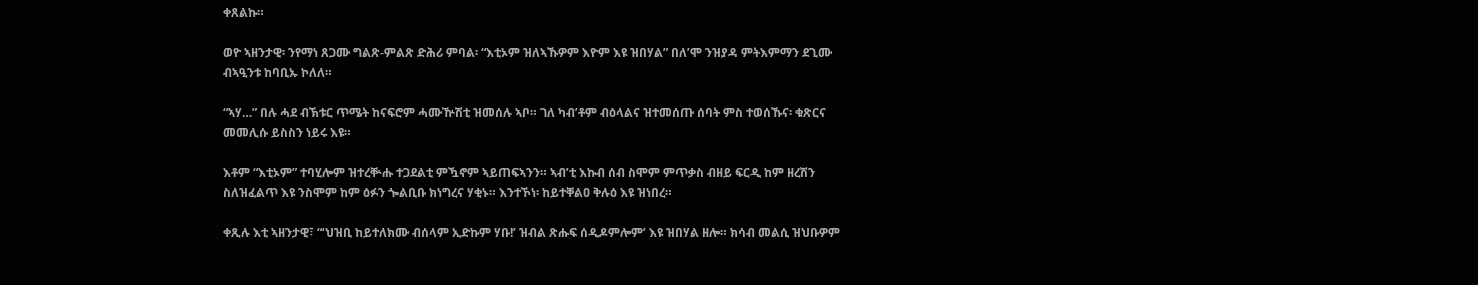ቀጸልኩ።

ወዮ ኣዘንታዊ፡ ንየማነ ጸጋሙ ግልጽ-ምልጽ ድሕሪ ምባል፡ “እቲኦም ዝለኣኹዎም እዮም እዩ ዝበሃል” በለ’ሞ ንዝያዳ ምትእምማን ደጊሙ ብኣዒንቱ ከባቢኡ ኮለለ።

“ኣሃ…” በሉ ሓደ ብኽቱር ጥሜት ከናፍሮም ሓሙዅሽቲ ዝመሰሉ ኣቦ። ገለ ካብ’ቶም ብዕላልና ዝተመሰጡ ሰባት ምስ ተወሰኹና፡ ቁጽርና መመሊሱ ይስስን ነይሩ እዩ።

እቶም “እቲኦም” ተባሂሎም ዝተረቝሑ ተጋደልቲ ምዃኖም ኣይጠፍኣንን። ኣብ’ቲ እኩብ ሰብ ስሞም ምጥቃስ ብዘይ ፍርዲ ከም ዘረሽን ስለዝፈልጥ እዩ ንስሞም ከም ዕፉን ጐልቢቡ ክነግረና ሃቂኑ። እንተኾነ፡ ከይተቐልዐ ቅሉዕ እዩ ዝነበረ።

ቀጺሉ እቲ ኣዘንታዊ፣ “‘ህዝቢ ከይተለክሙ ብሰላም ኢድኩም ሃቡ!’ ዝብል ጽሑፍ ሰዲዶምሎም’ እዩ ዝበሃል ዘሎ። ክሳብ መልሲ ዝህቡዎም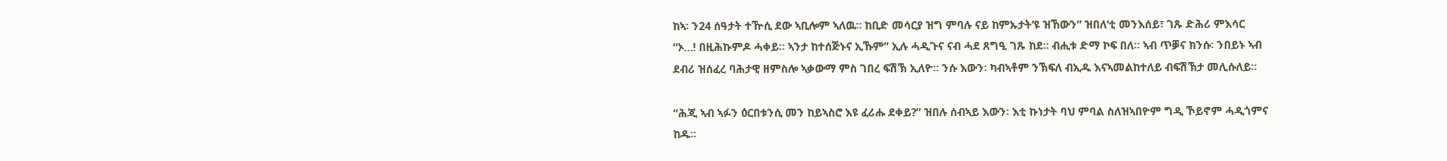ከኣ፡ ን24 ሰዓታት ተዅሲ ደው ኣቢሎም ኣለዉ። ከቢድ መሳርያ ዝግ ምባሉ ናይ ከምኡታት’ዩ ዝኸውን” ዝበለ’ቲ መንእሰይ፣ ገጹ ድሕሪ ምእሳር “ኦ…! በዚሕኩምዶ ሓቀይ። ኣንታ ከተሰጅኑና ኢኹም” ኢሉ ሓዲጉና ናብ ሓደ ጸግዒ ገጹ ከደ። ብሒቱ ድማ ኮፍ በለ። ኣብ ጥቓና ክንሱ፡ ንበይኑ ኣብ ደብሪ ዝሰፈረ ባሕታዊ ዘምስሎ ኣቃውማ ምስ ገበረ ፍሽኽ ኢለዮ። ንሱ እውን፡ ካብኣቶም ንኽፍለ ብኢዱ እናኣመልከተለይ ብፍሽኽታ መሊሱለይ።

“ሕጂ ኣብ ኣፉን ዕርበቱንሲ መን ከይኣስሮ እዩ ፈሪሑ ደቀይ?” ዝበሉ ሰብኣይ እውን፡ እቲ ኩነታት ባህ ምባል ስለዝኣበዮም ግዲ ኾይኖም ሓዲጎምና ከዱ።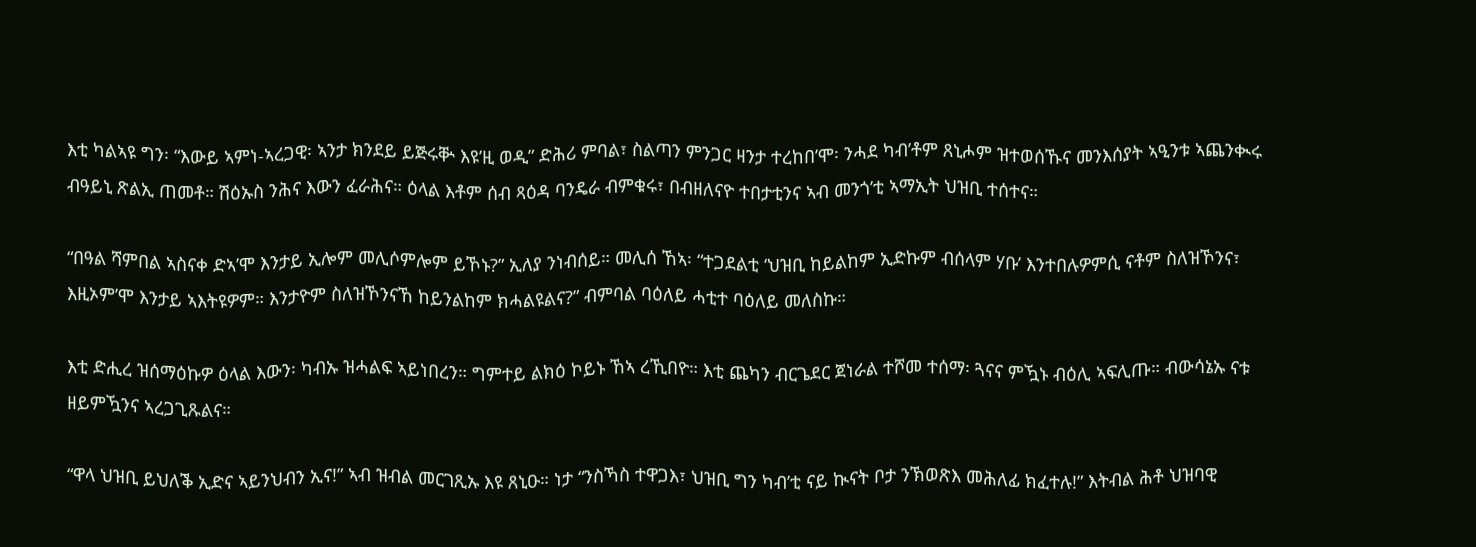እቲ ካልኣዩ ግን፡ “እውይ ኣምነ-ኣረጋዊ፡ ኣንታ ክንደይ ይጅሩቝ እዩ’ዚ ወዲ” ድሕሪ ምባል፣ ስልጣን ምንጋር ዛንታ ተረከበ’ሞ፡ ንሓደ ካብ’ቶም ጸኒሖም ዝተወሰኹና መንእሰያት ኣዒንቱ ኣጨንቊሩ ብዓይኒ ጽልኢ ጠመቶ። ሽዕኡስ ንሕና እውን ፈራሕና። ዕላል እቶም ሰብ ጻዕዳ ባንዴራ ብምቁሩ፣ በብዘለናዮ ተበታቲንና ኣብ መንጎ’ቲ ኣማኢት ህዝቢ ተሰተና።

“በዓል ሻምበል ኣስናቀ ድኣ’ሞ እንታይ ኢሎም መሊሶምሎም ይኾኑ?” ኢለያ ንነብሰይ። መሊሰ ኸኣ፡ “ተጋደልቲ ‘ህዝቢ ከይልከም ኢድኩም ብሰላም ሃቡ’ እንተበሉዎምሲ ናቶም ስለዝኾንና፣ እዚኦም’ሞ እንታይ ኣእትዩዎም። እንታዮም ስለዝኾንናኸ ከይንልከም ክሓልዩልና?” ብምባል ባዕለይ ሓቲተ ባዕለይ መለስኩ።

እቲ ድሒረ ዝሰማዕኩዎ ዕላል እውን፡ ካብኡ ዝሓልፍ ኣይነበረን። ግምተይ ልክዕ ኮይኑ ኸኣ ረኺበዮ። እቲ ጨካን ብርጌደር ጀነራል ተሾመ ተሰማ፡ ጓናና ምዃኑ ብዕሊ ኣፍሊጡ። ብውሳኔኡ ናቱ ዘይምዃንና ኣረጋጊጹልና።

“ዋላ ህዝቢ ይህለቕ ኢድና ኣይንህብን ኢና!” ኣብ ዝብል መርገጺኡ እዩ ጸኒዑ። ነታ “ንስኻስ ተዋጋእ፣ ህዝቢ ግን ካብ’ቲ ናይ ኲናት ቦታ ንኽወጽእ መሕለፊ ክፈተሉ!” እትብል ሕቶ ህዝባዊ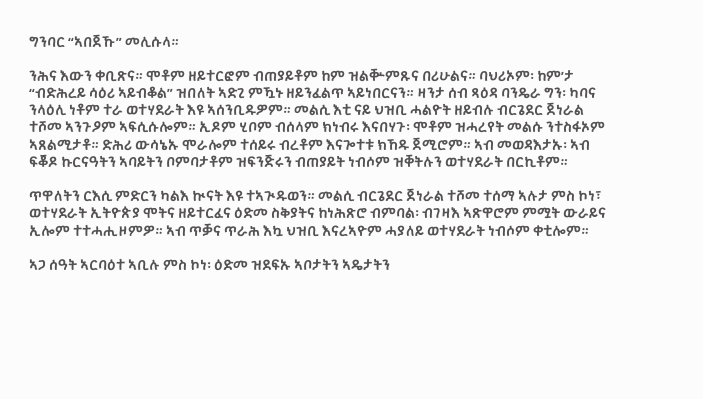ግንባር “ኣበጀኹ” መሊሱላ።

ንሕና እውን ቀቢጽና። ሞቶም ዘይተርፎም ብጠያይቶም ከም ዝልቝምጹና በሪሁልና። ባህሪኦም፡ ከም’ታ “ብድሕረይ ሳዕሪ ኣይብቆል” ዝበለት ኣድጊ ምዃኑ ዘይንፈልጥ ኣይነበርናን። ዛንታ ሰብ ጻዕዳ ባንዴራ ግን፡ ካባና ንላዕሊ ነቶም ተራ ወተሃደራት እዩ ኣሰንቢዱዎም። መልሲ እቲ ናይ ህዝቢ ሓልዮት ዘይብሉ ብርጌደር ጀነራል ተሾመ ኣንጉዖም ኣፍሲሱሎም። ኢዶም ሂቦም ብሰላም ክነብሩ እናበሃጉ፡ ሞቶም ዝሓረየት መልሱ ንተስፋኦም ኣጸልሚታቶ። ድሕሪ ውሳኔኡ ሞራሎም ተሰይሩ ብረቶም እናጐተቱ ክኸዱ ጀሚሮም። ኣብ መወዳእታኡ፡ ኣብ ፍቖዶ ኩርናዓትን ኣባይትን ቦምባታቶም ዝፍንጅሩን ብጠያይት ነብሶም ዝቐትሉን ወተሃደራት በርኪቶም።

ጥዋለትን ርእሲ ምድርን ካልእ ኲናት እዩ ተኣጒዱወን። መልሲ ብርጌደር ጀነራል ተሾመ ተሰማ ኣሉታ ምስ ኮነ፣ ወተሃደራት ኢትዮጵያ ሞትና ዘይተርፈና ዕድመ ስቅያትና ከነሕጽሮ ብምባል፡ ብገዛእ ኣጽዋሮም ምሟት ውራይና ኢሎም ተተሓሒዞምዎ። ኣብ ጥቓና ጥራሕ እኳ ህዝቢ እናረኣዮም ሓያለይ ወተሃደራት ነብሶም ቀቲሎም።

ኣጋ ሰዓት ኣርባዕተ ኣቢሉ ምስ ኮነ፡ ዕድመ ዝደፍኡ ኣቦታትን ኣዴታትን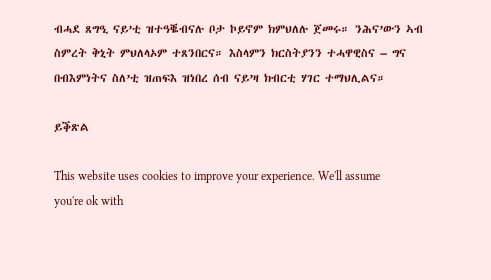ብሓደ ጸግዒ ናይ’ቲ ዝተዓቘብናሉ ቦታ ኮይኖም ክምህለሉ ጀመሩ። ንሕና’ውን ኣብ ስምረት ቅኒት ምህለላኦም ተጸንበርና። እስላምን ክርስትያንን ተሓዋዊስና – ግና በብእምነትና ስለ’ቲ ዝጠፍእ ዝነበረ ሰብ ናይ’ዛ ክብርቲ ሃገር ተማህሊልና።

ይቕጽል

This website uses cookies to improve your experience. We'll assume you're ok with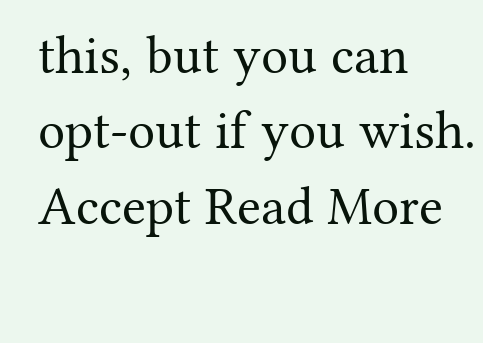this, but you can opt-out if you wish. Accept Read More